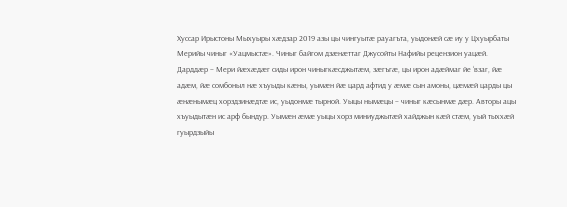Хуссар Ирыстоны Мыхуыры хæдзар 2019 азы цы чингуытæ рауагъта, уыдонæй сæ иу у Цхуырбаты Мерийы чиныг «Уацмыстæ». Чиныг байгом дзæнæттаг Джусойты Нафийы рецензион уацæй. Дарддæр – Мери йæхæдæг сиды ирон чиныгкæсджытæм, зæгъгæ, цы ирон адæймаг йе ‘взаг, йæ адæм, йæ сомбоныл нæ хъуыды кæны, уымæн йæ цард афтид у æмæ сын амоны, цæмæй царды цы æнæнымæц хорздзинæдтæ ис, уыдонмæ тырной. Уыцы нымæцы – чиныг кæсынмæ дæр. Авторы ацы хъуыдытæн ис арф бындур. Уымæн æмæ уыцы хорз миниуджытæй хайджын кæй стæм, уый тыххæй гуырдзыйы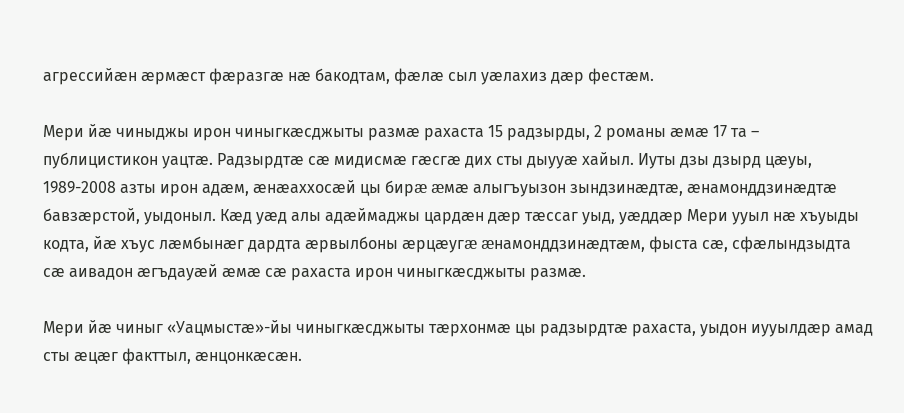агрессийæн æрмæст фæразгæ нæ бакодтам, фæлæ сыл уæлахиз дæр фестæм.

Мери йæ чиныджы ирон чиныгкæсджыты размæ рахаста 15 радзырды, 2 романы æмæ 17 та – публицистикон уацтæ. Радзырдтæ сæ мидисмæ гæсгæ дих сты дыууæ хайыл. Иуты дзы дзырд цæуы, 1989-2008 азты ирон адæм, æнæаххосæй цы бирæ æмæ алыгъуызон зындзинæдтæ, æнамонддзинæдтæ бавзæрстой, уыдоныл. Кæд уæд алы адæймаджы цардæн дæр тæссаг уыд, уæддæр Мери ууыл нæ хъуыды кодта, йæ хъус лæмбынæг дардта æрвылбоны æрцæугæ æнамонддзинæдтæм, фыста сæ, сфæлындзыдта сæ аивадон æгъдауæй æмæ сæ рахаста ирон чиныгкæсджыты размæ.

Мери йæ чиныг «Уацмыстæ»-йы чиныгкæсджыты тæрхонмæ цы радзырдтæ рахаста, уыдон иууылдæр амад сты æцæг факттыл, æнцонкæсæн.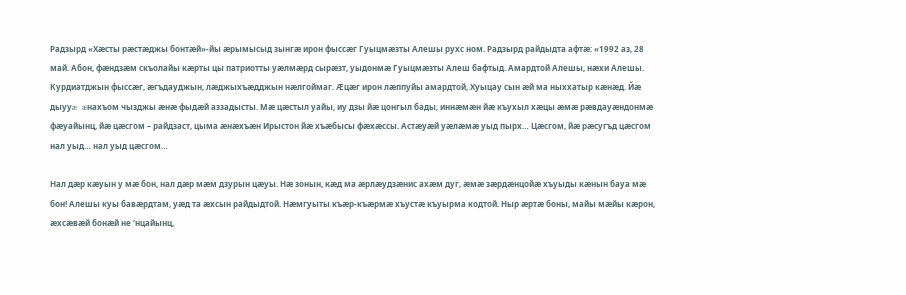Радзырд «Хæсты рæстæджы бонтæй»-йы æрымысыд зынгæ ирон фыссæг Гуыцмæзты Алешы рухс ном. Радзырд райдыдта афтæ: «1992 аз, 28 май. Абон, фæндзæм скъолайы кæрты цы патриотты уæлмæрд сырæзт, уыдонмæ Гуыцмæзты Алеш бафтыд. Амардтой Алешы, нæхи Алешы. Курдиатджын фыссæг, æгъдауджын, лæджыхъæдджын нæлгоймаг. Æцæг ирон лæппуйы амардтой, Хуыцау сын æй ма ныххатыр кæнæд. Йæ дыууæ æнахъом чызджы æнæ фыдæй аззадысты. Мæ цæстыл уайы, иу дзы йæ цонгыл бады, иннæмæн йæ къухыл хæцы æмæ рæвдауæндонмæ фæуайынц, йæ цæсгом – райдзаст, цыма æнæхъæн Ирыстон йæ хъæбысы фæхæссы. Астæуæй уæлæмæ уыд пырх… Цæсгом, йæ рæсугъд цæсгом нал уыд… нал уыд цæсгом…

Нал дæр кæуын у мæ бон, нал дæр мæм дзурын цæуы. Нæ зонын, кæд ма æрлæудзæнис ахæм дуг, æмæ зæрдæнцойæ хъуыды кæнын бауа мæ бон! Алешы куы бавæрдтам, уæд та æхсын райдыдтой. Нæмгуыты къæр-къæрмæ хъустæ къуырма кодтой. Ныр æртæ боны, майы мæйы кæрон, æхсæвæй бонæй не ‘нцайынц,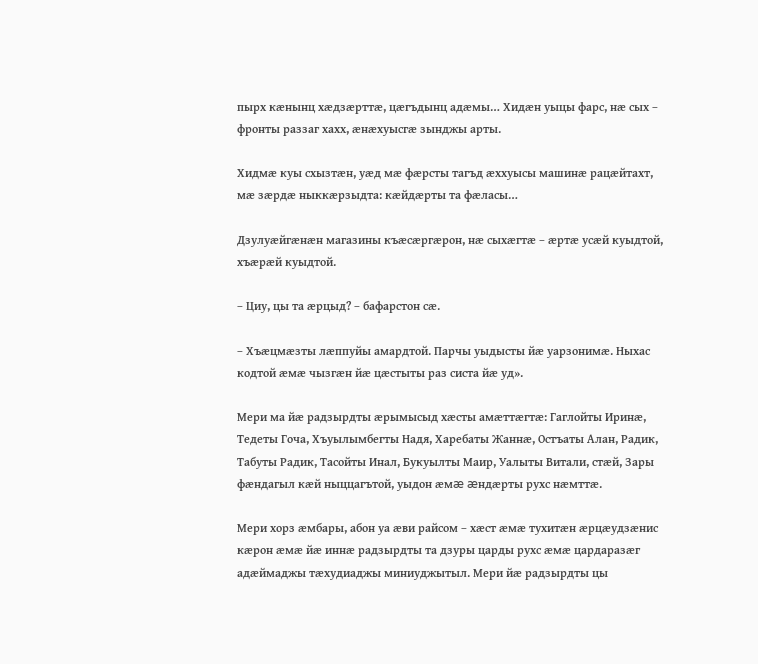пырх кæнынц хæдзæрттæ, цæгъдынц адæмы… Хидæн уыцы фарс, нæ сых – фронты раззаг хахх, æнæхуысгæ зынджы арты.

Хидмæ куы схызтæн, уæд мæ фæрсты тагъд æххуысы машинæ рацæйтахт, мæ зæрдæ ныккæрзыдта: кæйдæрты та фæласы…

Дзулуæйгæнæн магазины къæсæргæрон, нæ сыхæгтæ – æртæ усæй куыдтой, хъæрæй куыдтой.

– Циу, цы та æрцыд? – бафарстон сæ.

– Хъæцмæзты лæппуйы амардтой. Парчы уыдысты йæ уарзонимæ. Ныхас кодтой æмæ чызгæн йæ цæстыты раз систа йæ уд».

Мери ма йæ радзырдты æрымысыд хæсты амæттæгтæ: Гаглойты Иринæ, Тедеты Гоча, Хъуылымбегты Надя, Харебаты Жаннæ, Остъаты Алан, Радик, Табуты Радик, Тасойты Инал, Букуылты Маир, Уалыты Витали, стæй, Зары фæндагыл кæй ныццагътой, уыдон æмæ æндæрты рухс нæмттæ.

Мери хорз æмбары, абон уа æви райсом – хæст æмæ тухитæн æрцæудзæнис кæрон æмæ йæ иннæ радзырдты та дзуры царды рухс æмæ цардаразæг адæймаджы тæхудиаджы миниуджытыл. Мери йæ радзырдты цы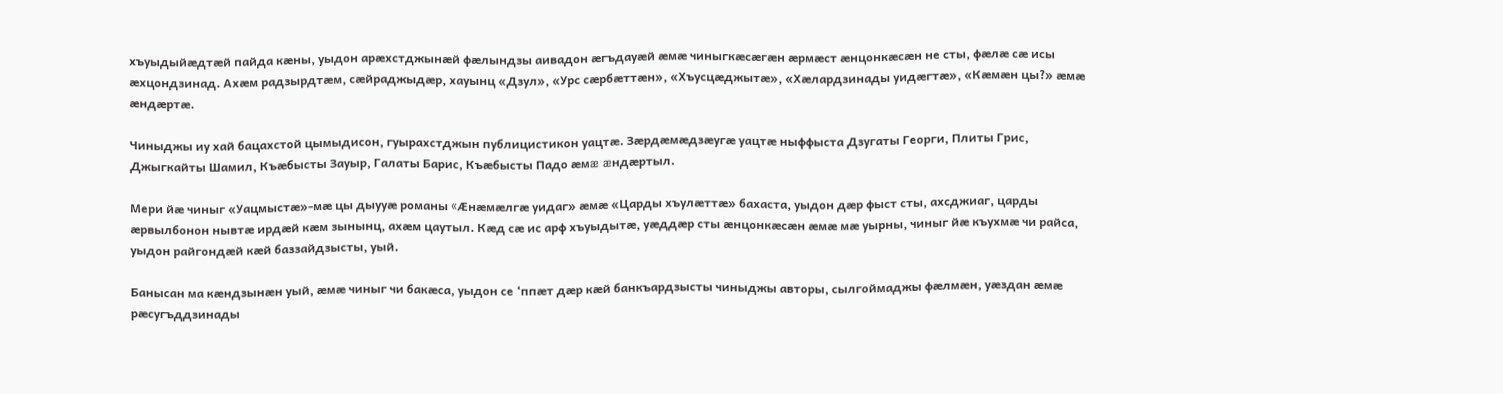хъуыдыйæдтæй пайда кæны, уыдон арæхстджынæй фæлындзы аивадон æгъдауæй æмæ чиныгкæсæгæн æрмæст æнцонкæсæн не сты, фæлæ сæ исы æхцондзинад. Ахæм радзырдтæм, сæйраджыдæр, хауынц «Дзул», «Урс сæрбæттæн», «Хъусцæджытæ», «Хæлардзинады уидæгтæ», «Кæмæн цы?» æмæ æндæртæ.

Чиныджы иу хай бацахстой цымыдисон, гуырахстджын публицистикон уацтæ. Зæрдæмæдзæугæ уацтæ ныффыста Дзугаты Георги, Плиты Грис, Джыгкайты Шамил, Къæбысты Зауыр, Галаты Барис, Къæбысты Падо æмæ æндæртыл.

Мери йæ чиныг «Уацмыстæ»-мæ цы дыууæ романы «Æнæмæлгæ уидаг» æмæ «Царды хъулæттæ» бахаста, уыдон дæр фыст сты, ахсджиаг, царды æрвылбонон нывтæ ирдæй кæм зынынц, ахæм цаутыл. Кæд сæ ис арф хъуыдытæ, уæддæр сты æнцонкæсæн æмæ мæ уырны, чиныг йæ къухмæ чи райса, уыдон райгондæй кæй баззайдзысты, уый.

Банысан ма кæндзынæн уый, æмæ чиныг чи бакæса, уыдон се ‘ппæт дæр кæй банкъардзысты чиныджы авторы, сылгоймаджы фæлмæн, уæздан æмæ рæсугъддзинады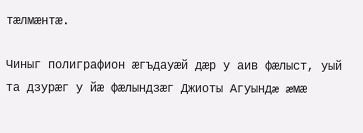тæлмæнтæ.

Чиныг полиграфион æгъдауæй дæр у аив фæлыст, уый та дзурæг у йæ фæлындзæг Джиоты Агуындæ æмæ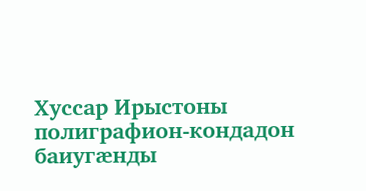Хуссар Ирыстоны полиграфион-кондадон баиугæнды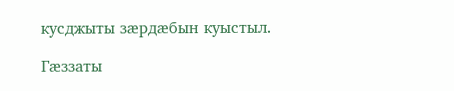кусджыты зæрдæбын куыстыл.

Гæззаты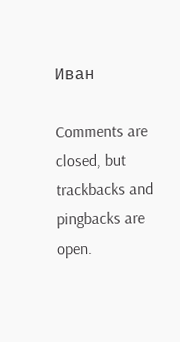Иван

Comments are closed, but trackbacks and pingbacks are open.